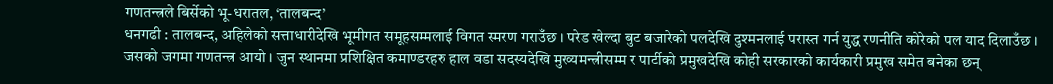गणतन्त्रले बिर्सेको भू-धरातल, ‘तालबन्द’
धनगढी : तालबन्द, अहिलेको सत्ताधारीदेखि भूमीगत समूहसम्मलाई विगत स्मरण गराउँछ । परेड खेल्दा बुट बजारेको पलदेखि दुश्मनलाई परास्त गर्न युद्ध रणनीति कोरेको पल याद दिलाउँछ ।
जसको जगमा गणतन्त्र आयो । जुन स्थानमा प्रशिक्षित कमाण्डरहरु हाल वडा सदस्यदेखि मुख्यमन्त्रीसम्म र पार्टीको प्रमुखदेखि कोही सरकारको कार्यकारी प्रमुख समेत बनेका छन्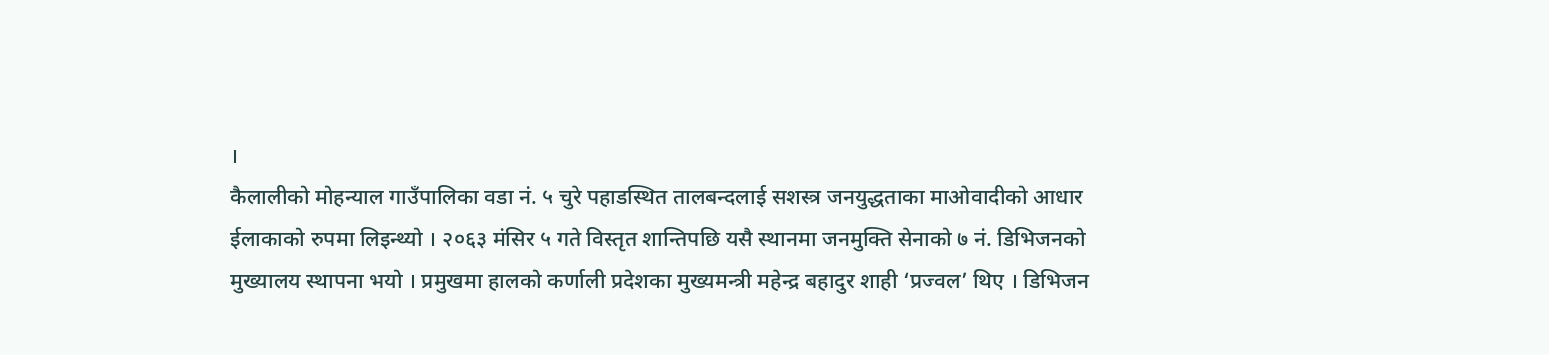।
कैलालीको मोहन्याल गाउँपालिका वडा नं. ५ चुरे पहाडस्थित तालबन्दलाई सशस्त्र जनयुद्धताका माओवादीको आधार ईलाकाको रुपमा लिइन्थ्यो । २०६३ मंसिर ५ गते विस्तृत शान्तिपछि यसै स्थानमा जनमुक्ति सेनाको ७ नं. डिभिजनको मुख्यालय स्थापना भयो । प्रमुखमा हालको कर्णाली प्रदेशका मुख्यमन्त्री महेन्द्र बहादुर शाही ‘प्रज्वल’ थिए । डिभिजन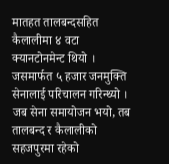मातहत तालबन्दसहित कैलालीमा ४ वटा क्यानटोनमेन्ट थियो । जसमार्फत ५ हजार जनमुक्ति सेनालाई परिचालन गरिन्थ्यो ।
जब सेना समायोजन भयो, तब तालबन्द र कैलालीको सहजपुरमा रहेको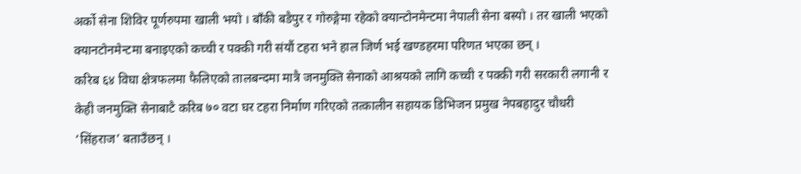अर्को सेना शिविर पूर्णरुपमा खाली भयो । बाँकी बडैपुर र गोरुङ्गेमा रहेको क्यान्टोनमेन्टमा नेपाली सेना बस्यो । तर खाली भएको क्यानटोनमेन्टमा बनाइएको कच्ची र पक्की गरी संयौं टहरा भने हाल जिर्ण भई खण्डहरमा परिणत भएका छन् ।
करिब ६४ विघा क्षेत्रफलमा फैलिएको तालबन्दमा मात्रै जनमुक्ति सेनाको आश्रयको लागि कच्ची र पक्की गरी सरकारी लगानी र केही जनमुक्ति सेनाबाटै करिब ७० वटा घर टहरा निर्माण गरिएको तत्कालीन सहायक डिभिजन प्रमुख नेपबहादुर चौधरी ‘सिंहराज’ बताउँछन् ।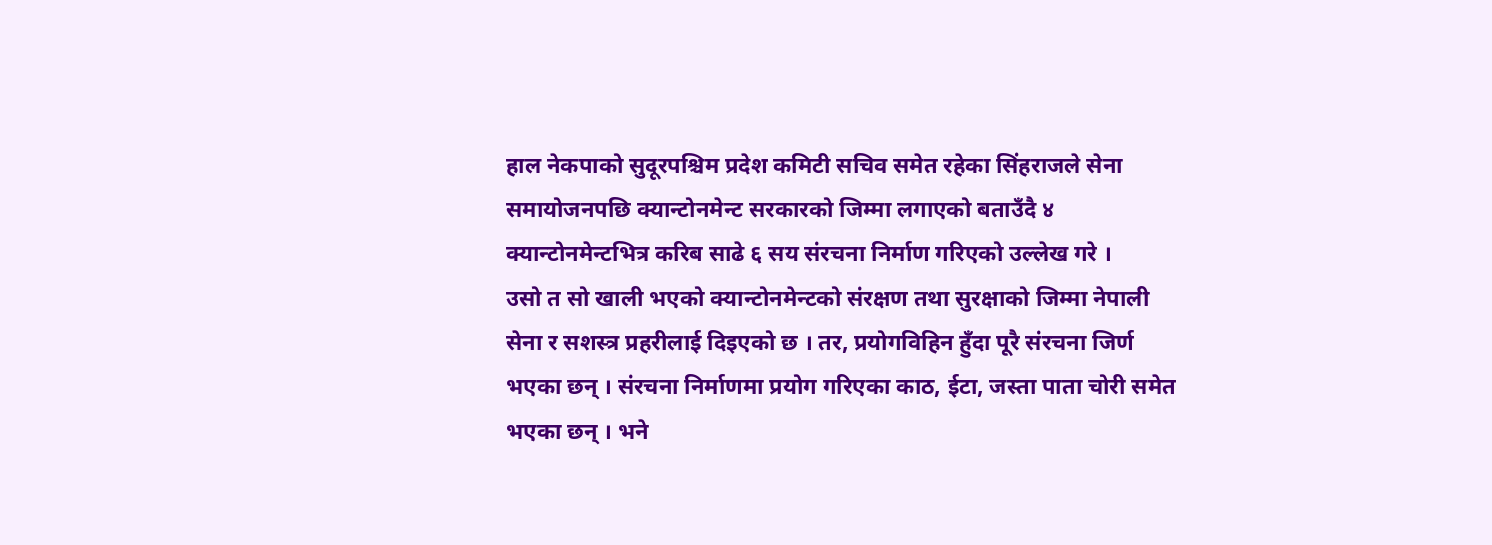हाल नेकपाको सुदूरपश्चिम प्रदेश कमिटी सचिव समेत रहेका सिंहराजले सेना समायोजनपछि क्यान्टोनमेन्ट सरकारको जिम्मा लगाएको बताउँदै ४ क्यान्टोनमेन्टभित्र करिब साढे ६ सय संरचना निर्माण गरिएको उल्लेख गरे ।
उसो त सो खाली भएको क्यान्टोनमेन्टको संरक्षण तथा सुरक्षाको जिम्मा नेपाली सेना र सशस्त्र प्रहरीलाई दिइएको छ । तर, प्रयोगविहिन हुँदा पूरै संरचना जिर्ण भएका छन् । संरचना निर्माणमा प्रयोग गरिएका काठ, ईटा, जस्ता पाता चोरी समेत भएका छन् । भने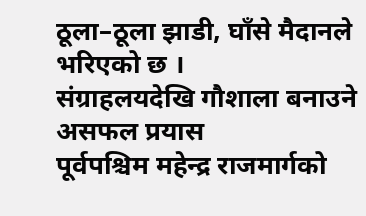ठूला–ठूला झाडी, घाँसे मैदानले भरिएको छ ।
संग्राहलयदेखि गौशाला बनाउने असफल प्रयास
पूर्वपश्चिम महेन्द्र राजमार्गको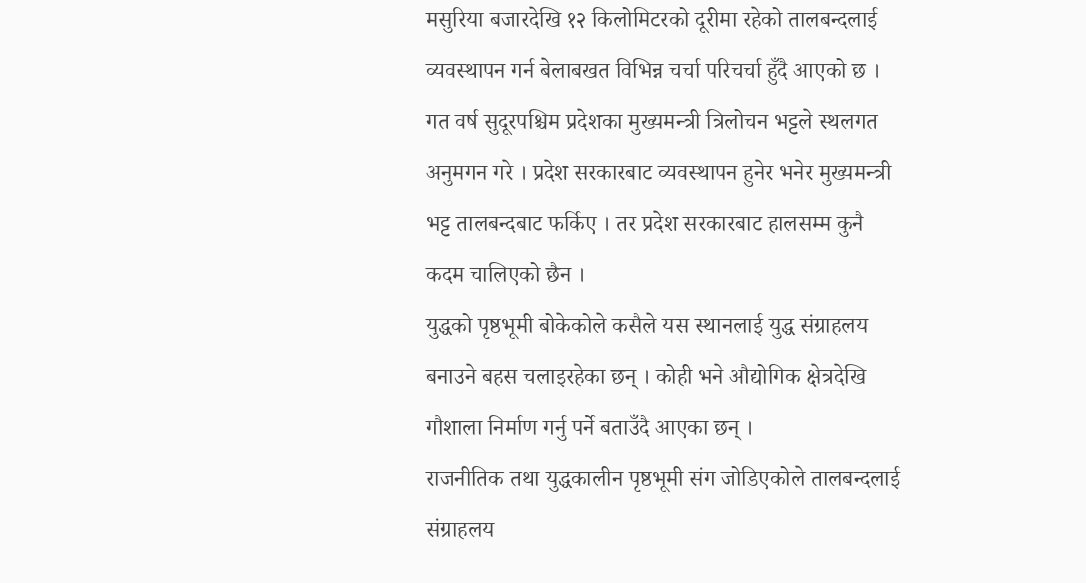मसुरिया बजारदेखि १२ किलोमिटरको दूरीमा रहेको तालबन्दलाई व्यवस्थापन गर्न बेलाबखत विभिन्न चर्चा परिचर्चा हुँदै आएको छ । गत वर्ष सुदूरपश्चिम प्रदेशका मुख्यमन्त्री त्रिलोचन भट्टले स्थलगत अनुमगन गरे । प्रदेश सरकारबाट व्यवस्थापन हुनेर भनेर मुख्यमन्त्री भट्ट तालबन्दबाट फर्किए । तर प्रदेश सरकारबाट हालसम्म कुनै कदम चालिएको छैन ।
युद्धको पृष्ठभूमी बोकेकोले कसैले यस स्थानलाई युद्ध संग्राहलय बनाउने बहस चलाइरहेका छन् । कोही भने औद्योगिक क्षेत्रदेखि गौशाला निर्माण गर्नु पर्ने बताउँदै आएका छन् ।
राजनीतिक तथा युद्धकालीन पृष्ठभूमी संग जोडिएकोले तालबन्दलाई संग्राहलय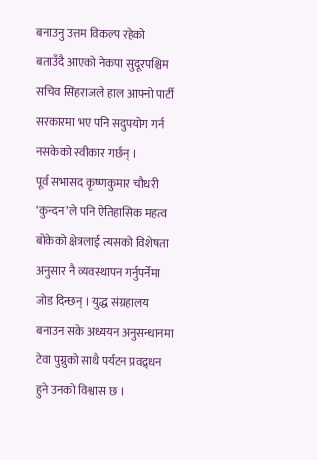बनाउनु उत्तम विकल्प रहेको बताउँदै आएको नेकपा सुदूरपश्चिम सचिव सिंहराजले हाल आफ्नो पार्टी सरकारमा भए पनि सदुपयोग गर्न नसकेको स्वीकार गर्छन् ।
पूर्व सभासद कृष्णकुमार चौधरी ‘कुन्दन’ले पनि ऐतिहासिक महत्व बोकेको क्षेत्रलाई त्यसको विशेषता अनुसार नै व्यवस्थापन गर्नुपर्नेमा जोड दिन्छन् । युद्ध संग्रहालय बनाउन सके अध्ययन अनुसन्धानमा टेवा पुग्नुको साथै पर्यटन प्रवद्र्धन हुने उनको विश्वास छ ।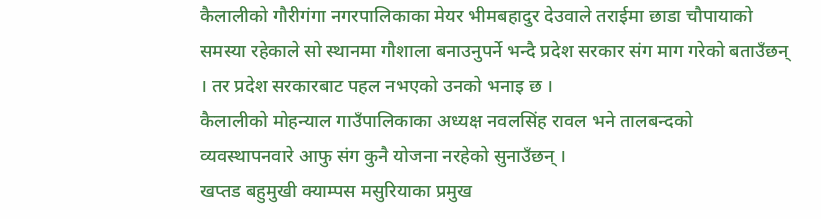कैलालीको गौरीगंगा नगरपालिकाका मेयर भीमबहादुर देउवाले तराईमा छाडा चौपायाको समस्या रहेकाले सो स्थानमा गौशाला बनाउनुपर्ने भन्दै प्रदेश सरकार संग माग गरेको बताउँछन् । तर प्रदेश सरकारबाट पहल नभएको उनको भनाइ छ ।
कैलालीको मोहन्याल गाउँपालिकाका अध्यक्ष नवलसिंह रावल भने तालबन्दको व्यवस्थापनवारे आफु संग कुनै योजना नरहेको सुनाउँछन् ।
खप्तड बहुमुखी क्याम्पस मसुरियाका प्रमुख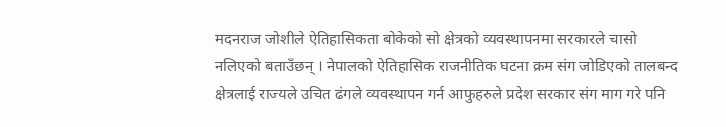मदनराज जोशीले ऐतिहासिकता बोकेको सो क्षेत्रको व्यवस्थापनमा सरकारले चासो नलिएको बताउँछन् । नेपालको ऐतिहासिक राजनीतिक घटना क्रम संग जोडिएको तालबन्द क्षेत्रलाई राज्यले उचित ढंगले व्यवस्थापन गर्न आफुहरुले प्रदेश सरकार संग माग गरे पनि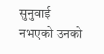सुनुवाई नभएको उनको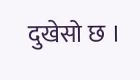दुखेसो छ ।